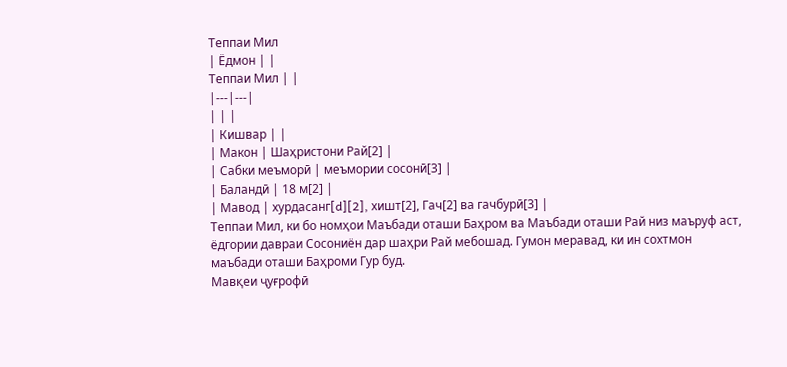Теппаи Мил
| Ёдмон | |
Теппаи Мил | |
|---|---|
| | |
| Кишвар | |
| Макон | Шаҳристони Рай[2] |
| Сабки меъморӣ | меъмории сосонӣ[3] |
| Баландӣ | 18 м[2] |
| Мавод | хурдасанг[d][2], хишт[2], Гач[2] ва гачбурӣ[3] |
Теппаи Мил, ки бо номҳои Маъбади оташи Баҳром ва Маъбади оташи Рай низ маъруф аст, ёдгории давраи Сосониён дар шаҳри Рай мебошад. Гумон меравад, ки ин сохтмон маъбади оташи Баҳроми Гур буд.
Мавқеи ҷуғрофӣ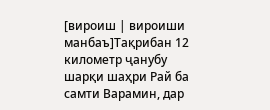[вироиш | вироиши манбаъ]Тақрибан 12 километр ҷанубу шарқи шаҳри Рай ба самти Варамин, дар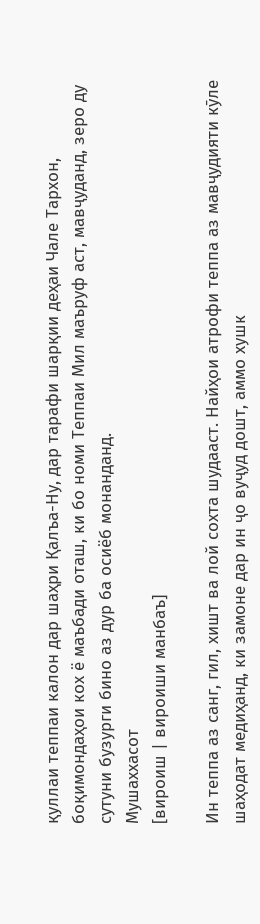қуллаи теппаи калон дар шаҳри Қалъа-Ну, дар тарафи шарқии деҳаи Чале Тархон, боқимондаҳои кох ё маъбади оташ, ки бо номи Теппаи Мил маъруф аст, мавҷуданд, зеро ду сутуни бузурги бино аз дур ба осиёб монанданд.
Мушаххасот
[вироиш | вироиши манбаъ]

Ин теппа аз санг, гил, хишт ва лой сохта шудааст. Найҳои атрофи теппа аз мавҷудияти кӯле шаҳодат медиҳанд, ки замоне дар ин ҷо вуҷуд дошт, аммо хушк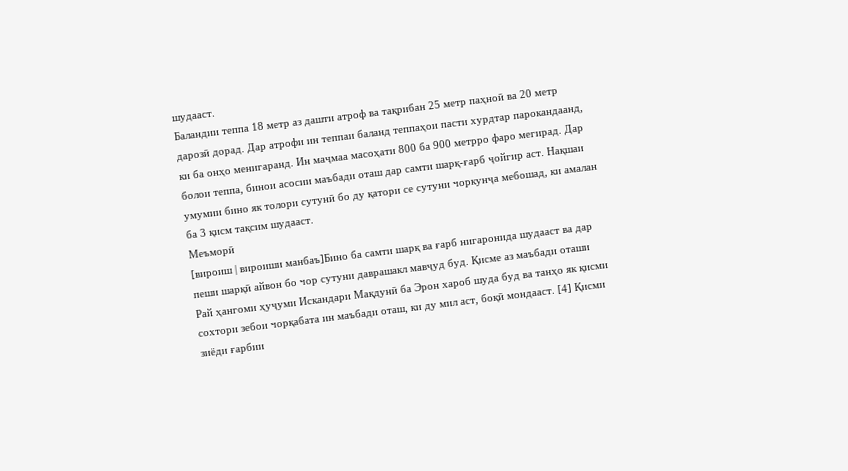шудааст.
Баландии теппа 18 метр аз дашти атроф ва тақрибан 25 метр паҳноӣ ва 20 метр дарозӣ дорад. Дар атрофи ин теппаи баланд теппаҳои пасти хурдтар парокандаанд, ки ба онҳо менигаранд. Ин маҷмаа масоҳати 800 ба 900 метрро фаро мегирад. Дар болои теппа, бинои асосии маъбади оташ дар самти шарқ-ғарб ҷойгир аст. Нақшаи умумии бино як толори сутунӣ бо ду қатори се сутуни чоркунҷа мебошад, ки амалан ба 3 қисм тақсим шудааст.
Меъморӣ
[вироиш | вироиши манбаъ]Бино ба самти шарқ ва ғарб нигаронида шудааст ва дар пеши шарқӣ айвон бо чор сутуни даврашакл мавҷуд буд. Қисме аз маъбади оташи Рай ҳангоми ҳуҷуми Искандари Мақдунӣ ба Эрон хароб шуда буд ва танҳо як қисми сохтори зебои чорқабата ин маъбади оташ, ки ду мил аст, боқӣ мондааст. [4] Қисми зиёди ғарбии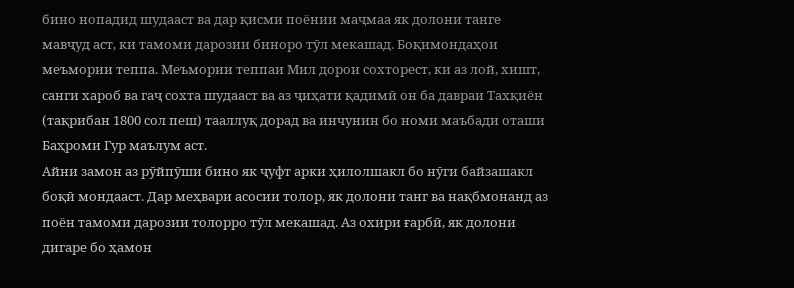бино нопадид шудааст ва дар қисми поёнии маҷмаа як долони танге мавҷуд аст, ки тамоми дарозии биноро тӯл мекашад. Боқимондаҳои меъмории теппа. Меъмории теппаи Мил дорои сохторест, ки аз лой, хишт, санги хароб ва гаҷ сохта шудааст ва аз ҷиҳати қадимӣ он ба давраи Тахқиён (тақрибан 1800 сол пеш) тааллуқ дорад ва инчунин бо номи маъбади оташи Баҳроми Гур маълум аст.
Айни замон аз рӯйпӯши бино як ҷуфт арки ҳилолшакл бо нӯги байзашакл боқӣ мондааст. Дар меҳвари асосии толор, як долони танг ва нақбмонанд аз поён тамоми дарозии толорро тӯл мекашад. Аз охири ғарбӣ, як долони дигаре бо ҳамон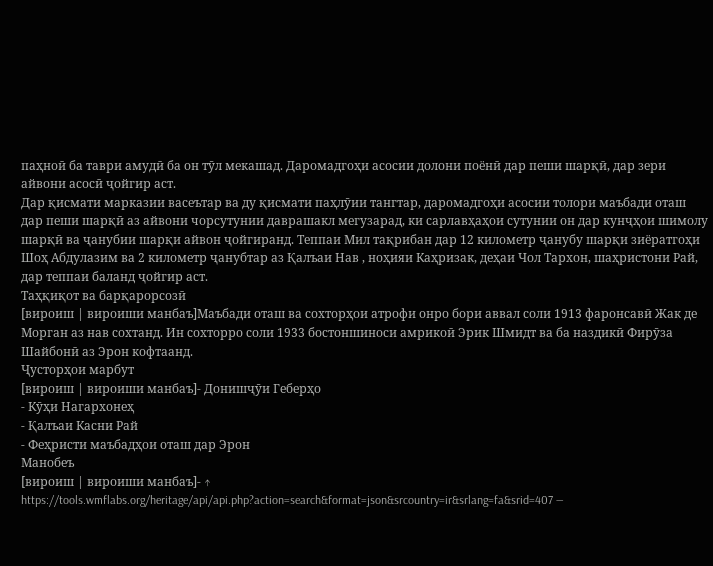паҳноӣ ба таври амудӣ ба он тӯл мекашад. Даромадгоҳи асосии долони поёнӣ дар пеши шарқӣ, дар зери айвони асосӣ ҷойгир аст.
Дар қисмати марказии васеътар ва ду қисмати паҳлӯии тангтар, даромадгоҳи асосии толори маъбади оташ дар пеши шарқӣ аз айвони чорсутунии даврашакл мегузарад, ки сарлавҳаҳои сутунии он дар кунҷҳои шимолу шарқӣ ва ҷанубии шарқи айвон ҷойгиранд. Теппаи Мил тақрибан дар 12 километр ҷанубу шарқи зиёратгоҳи Шоҳ Абдулазим ва 2 километр ҷанубтар аз Қалъаи Нав , ноҳияи Каҳризак, деҳаи Чол Тархон, шаҳристони Рай, дар теппаи баланд ҷойгир аст.
Таҳқиқот ва барқарорсозӣ
[вироиш | вироиши манбаъ]Маъбади оташ ва сохторҳои атрофи онро бори аввал соли 1913 фаронсавӣ Жак де Морган аз нав сохтанд. Ин сохторро соли 1933 бостоншиноси амрикоӣ Эрик Шмидт ва ба наздикӣ Фирӯза Шайбонӣ аз Эрон кофтаанд.
Ҷусторҳои марбут
[вироиш | вироиши манбаъ]- Донишҷӯи Геберҳо
- Кӯҳи Нагархонеҳ
- Қалъаи Касни Рай
- Феҳристи маъбадҳои оташ дар Эрон
Манобеъ
[вироиш | вироиши манбаъ]- ↑ https://tools.wmflabs.org/heritage/api/api.php?action=search&format=json&srcountry=ir&srlang=fa&srid=407 —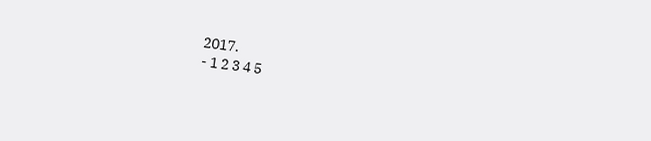2017.
- 1 2 3 4 5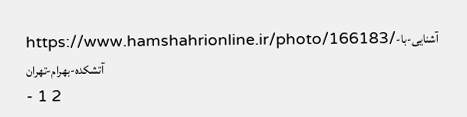https://www.hamshahrionline.ir/photo/166183/آشنایی-با-آتشکده-بهرام-تهران
- 1 2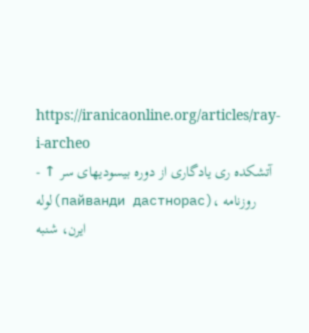https://iranicaonline.org/articles/ray-i-archeo
- ↑ آتشکده ری یادگاری از دوره بیسودیهای سر لوله(пайванди дастнорас)، روزنامه ایرن، شنبه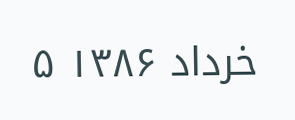۵ خرداد ۱۳۸۶